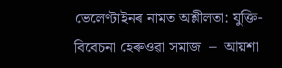ভেলেণ্টাইনৰ নামত অশ্লীলতা: যুক্তি-বিবেচনা হেৰুওৱা সমাজ  –  আয়শা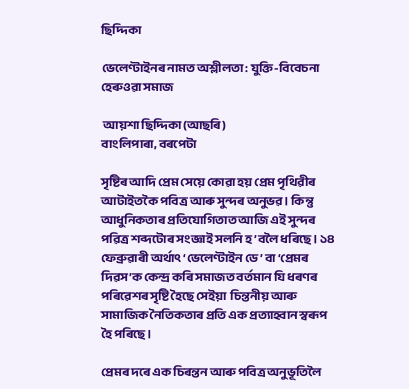ছিদ্দিকা

ভেলেণ্টাইনৰ নামত অশ্লীলতা: যুক্তি-বিবেচনা হেৰুওৱা সমাজ

 আয়শা ছিদ্দিকা(আছৰি)
বাংলিপাৰা, বৰপেটা

সৃষ্টিৰ আদি প্ৰেম সেয়ে কোৱা হয় প্ৰেম পৃথিৱীৰ আটাইতকৈ পবিত্ৰ আৰু সুন্দৰ অনুভৱ। কিন্তু আধুনিকতাৰ প্ৰতিযোগিতাত আজি এই সুন্দৰ পৱিত্ৰ শব্দটোৰ সংজ্ঞাই সলনি হ’বলৈ ধৰিছে। ১৪ ফেব্ৰুৱাৰী অৰ্থাৎ ‘ভেলেণ্টাইন ডে’ বা ‘প্ৰেমৰ দিৱস’ক কেন্দ্ৰ কৰি সমাজত বৰ্তমান যি ধৰণৰ পৰিৱেশৰ সৃষ্টি হৈছে সেইয়া  চিন্তনীয় আৰু সামাজিক নৈতিকতাৰ প্ৰতি এক প্ৰত্যাহ্বান স্বৰূপ হৈ পৰিছে।

প্ৰেমৰ দৰে এক চিৰন্তন আৰু পবিত্ৰ অনুভূতিলৈ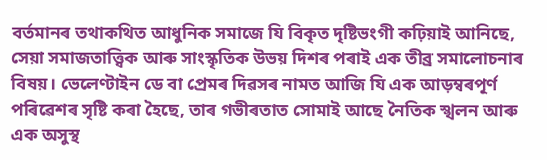বৰ্তমানৰ তথাকথিত আধুনিক সমাজে যি বিকৃত দৃষ্টিভংগী কঢ়িয়াই আনিছে, সেয়া সমাজতাত্ত্বিক আৰু সাংস্কৃতিক উভয় দিশৰ পৰাই এক তীব্ৰ সমালোচনাৰ বিষয়। ভেলেণ্টাইন ডে বা প্ৰেমৰ দিৱসৰ নামত আজি যি এক আড়ম্বৰপূৰ্ণ পৰিৱেশৰ সৃষ্টি কৰা হৈছে, তাৰ গভীৰতাত সোমাই আছে নৈতিক স্খলন আৰু এক অসুস্থ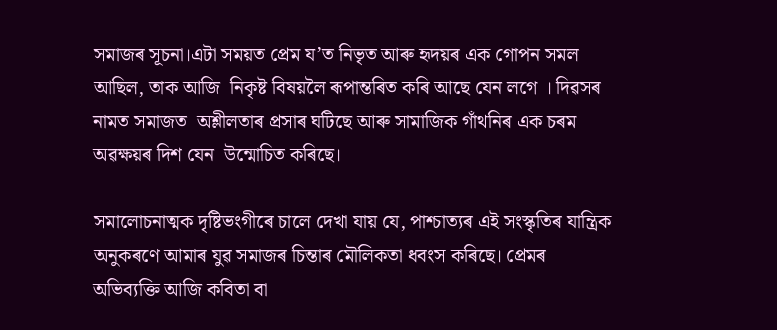সমাজৰ সূচনা।এটা সময়ত প্ৰেম য’ত নিভৃত আৰু হৃদয়ৰ এক গোপন সমল আছিল, তাক আজি  নিকৃষ্ট বিষয়লৈ ৰূপান্তৰিত কৰি আছে যেন লগে । দিৱসৰ নামত সমাজত  অশ্লীলতাৰ প্ৰসাৰ ঘটিছে আৰু সামাজিক গাঁথনিৰ এক চৰম অৱক্ষয়ৰ দিশ যেন  উন্মোচিত কৰিছে।

সমালোচনাত্মক দৃষ্টিভংগীৰে চালে দেখা যায় যে, পাশ্চাত্যৰ এই সংস্কৃতিৰ যান্ত্ৰিক অনুকৰণে আমাৰ যুৱ সমাজৰ চিন্তাৰ মৌলিকতা ধবংস কৰিছে। প্ৰেমৰ অভিব্যক্তি আজি কবিতা বা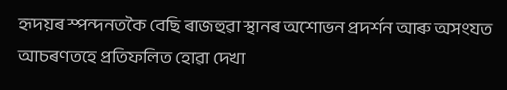হৃদয়ৰ স্পন্দনতকৈ বেছি ৰাজহুৱা স্থানৰ অশোভন প্ৰদৰ্শন আৰু অসংযত আচৰণতহে প্ৰতিফলিত হোৱা দেখা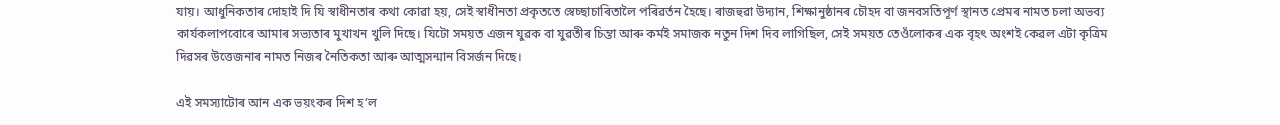যায়। আধুনিকতাৰ দোহাই দি যি স্বাধীনতাৰ কথা কোৱা হয়, সেই স্বাধীনতা প্ৰকৃততে স্বেচ্ছাচাৰিতালৈ পৰিৱৰ্তন হৈছে। ৰাজহুৱা উদ্যান, শিক্ষানুষ্ঠানৰ চৌহদ বা জনবসতিপূৰ্ণ স্থানত প্ৰেমৰ নামত চলা অভব্য কাৰ্যকলাপবোৰে আমাৰ সভ্যতাৰ মুখাখন খুলি দিছে। যিটো সময়ত এজন যুৱক বা যুৱতীৰ চিন্তা আৰু কৰ্মই সমাজক নতুন দিশ দিব লাগিছিল, সেই সময়ত তেওঁলোকৰ এক বৃহৎ অংশই কেৱল এটা কৃত্ৰিম দিৱসৰ উত্তেজনাৰ নামত নিজৰ নৈতিকতা আৰু আত্মসন্মান বিসৰ্জন দিছে।

এই সমস্যাটোৰ আন এক ভয়ংকৰ দিশ হ’ল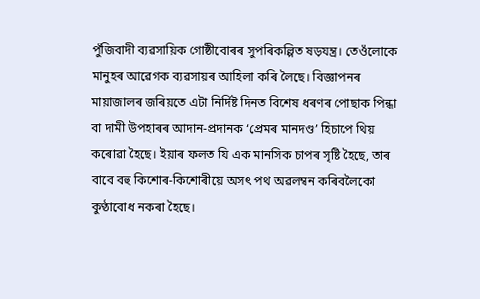পুঁজিবাদী ব্যৱসায়িক গোষ্ঠীবোৰৰ সুপৰিকল্পিত ষড়যন্ত্ৰ। তেওঁলোকে মানুহৰ আৱেগক ব্যৱসায়ৰ আহিলা কৰি লৈছে। বিজ্ঞাপনৰ মায়াজালৰ জৰিয়তে এটা নিৰ্দিষ্ট দিনত বিশেষ ধৰণৰ পোছাক পিন্ধা বা দামী উপহাৰৰ আদান-প্ৰদানক ‘প্ৰেমৰ মানদণ্ড’ হিচাপে থিয় কৰোৱা হৈছে। ইয়াৰ ফলত যি এক মানসিক চাপৰ সৃষ্টি হৈছে, তাৰ বাবে বহু কিশোৰ-কিশোৰীয়ে অসৎ পথ অৱলম্বন কৰিবলৈকো কুণ্ঠাবোধ নকৰা হৈছে।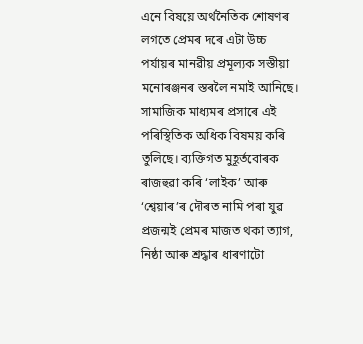এনে বিষয়ে অৰ্থনৈতিক শোষণৰ লগতে প্ৰেমৰ দৰে এটা উচ্চ পৰ্যায়ৰ মানৱীয় প্ৰমূল্যক সস্তীয়া মনোৰঞ্জনৰ স্তৰলৈ নমাই আনিছে। সামাজিক মাধ্যমৰ প্ৰসাৰে এই পৰিস্থিতিক অধিক বিষময় কৰি তুলিছে। ব্যক্তিগত মুহূৰ্তবোৰক ৰাজহুৱা কৰি ‘লাইক’ আৰু ‘শ্বেয়াৰ’ৰ দৌৰত নামি পৰা যুৱ প্ৰজন্মই প্ৰেমৰ মাজত থকা ত্যাগ, নিষ্ঠা আৰু শ্ৰদ্ধাৰ ধাৰণাটো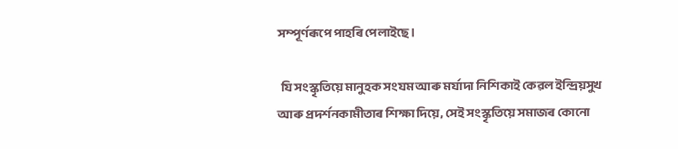সম্পূৰ্ণৰূপে পাহৰি পেলাইছে।

  যি সংস্কৃতিয়ে মানুহক সংযম আৰু মৰ্যাদা নিশিকাই কেৱল ইন্দ্ৰিয়সুখ আৰু প্ৰদৰ্শনকামীতাৰ শিক্ষা দিয়ে, সেই সংস্কৃতিয়ে সমাজৰ কোনো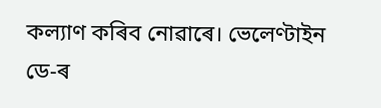কল্যাণ কৰিব নোৱাৰে। ভেলেণ্টাইন ডে-ৰ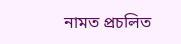নামত প্ৰচলিত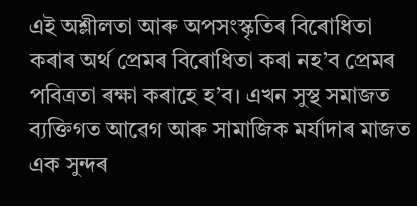এই অশ্লীলতা আৰু অপসংস্কৃতিৰ বিৰোধিতা কৰাৰ অৰ্থ প্ৰেমৰ বিৰোধিতা কৰা নহ’ব প্ৰেমৰ পবিত্ৰতা ৰক্ষা কৰাহে হ’ব। এখন সুস্থ সমাজত ব্যক্তিগত আৱেগ আৰু সামাজিক মৰ্যাদাৰ মাজত এক সুন্দৰ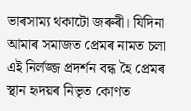ভাৰসাম্য থকাটো জৰুৰী। যিদিনা আমাৰ সমাজত প্ৰেমৰ নামত চলা এই নিৰ্লজ্জ প্ৰদৰ্শন বন্ধ হৈ প্ৰেমৰ স্থান হৃদয়ৰ নিভৃত কোণত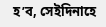হ’ব, সেইদিনাহে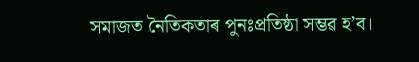সমাজত নৈতিকতাৰ পুনঃপ্ৰতিষ্ঠা সম্ভৱ হ’ব।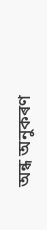অন্ধ অনুকৰণ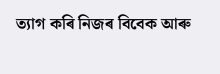ত্যাগ কৰি নিজৰ বিবেক আৰু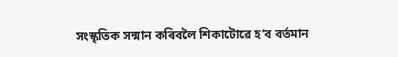সংস্কৃতিক সন্মান কৰিবলৈ শিকাটোৱে হ’ব বৰ্তমান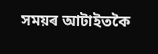সময়ৰ আটাইতকৈ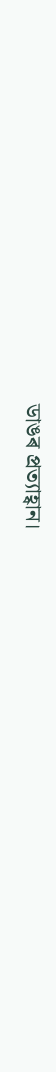ডাঙৰ প্ৰত্যাহ্বান।